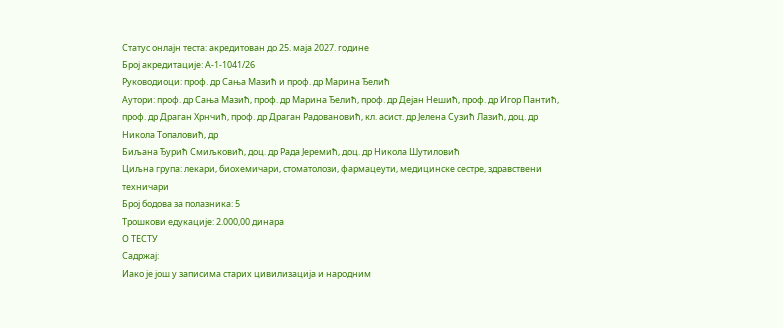Статус онлајн теста: акредитован до 25. маја 2027. године
Број акредитације: А-1-1041/26
Руководиoци: проф. др Сања Мазић и проф. др Марина Ђелић
Аутори: проф. др Сања Мазић, проф. др Марина Ђелић, проф. др Дејан Нешић, проф. др Игор Пантић, проф. др Драган Хрнчић, проф. др Драган Радовановић, кл. асист. др Јелена Сузић Лазић, доц. др Никола Топаловић, др
Биљана Ђурић Смиљковић, доц. др Рада Јеремић, доц. др Никола Шутиловић
Циљна група: лекари, биохемичари, стоматолози, фармацеути, медицинске сестре, здравствени техничари
Број бодова за полазника: 5
Трошкови едукације: 2.000,00 динара
О ТЕСТУ
Садржај:
Иако је још у записима старих цивилизација и народним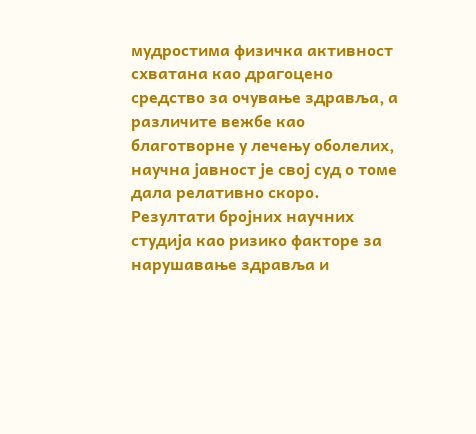мудростима физичка активност
схватана као драгоцено средство за очување здравља, а различите вежбе као благотворне у лечењу оболелих, научна јавност је свој суд о томе дала релативно скоро.
Резултати бројних научних студија као ризико факторе за нарушавање здравља и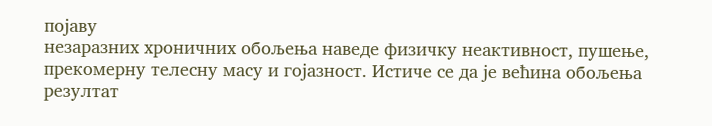појаву
незаразних хроничних обољења наведе физичку неактивност, пушење, прекомерну телесну масу и гојазност. Истиче се да је већина обољења резултат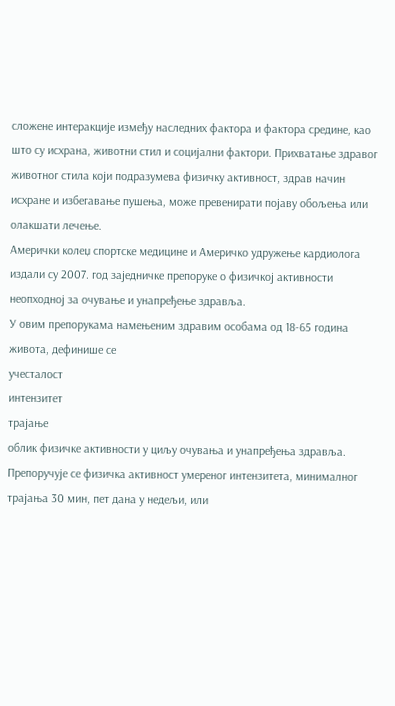сложене интеракције између наследних фактора и фактора средине, као што су исхрана, животни стил и социјални фактори. Прихватање здравог животног стила који подразумева физичку активност, здрав начин исхране и избегавање пушења, може превенирати појаву обољења или олакшати лечење.
Амерички колеџ спортске медицине и Америчко удружење кардиолога издали су 2007. год заједничке препоруке о физичкој активности неопходној за очување и унапређење здравља.
У овим препорукама намењеним здравим особама од 18-65 година живота, дефинише се
учесталост
интензитет
трајање
облик физичке активности у циљу очувања и унапређења здравља.
Препоручује се физичка активност умереног интензитета, минималног трајања 30 мин, пет дана у недељи, или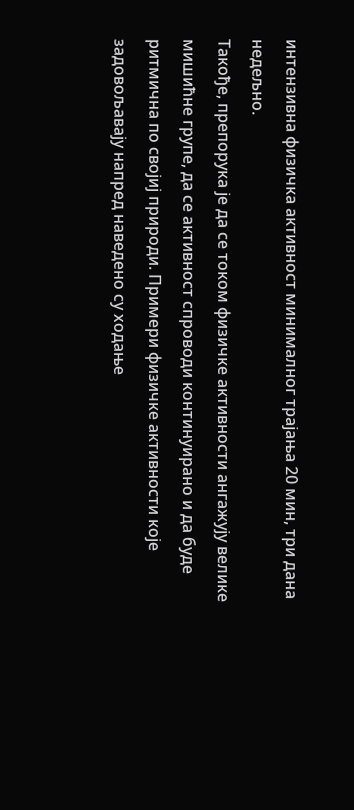интензивна физичка активност минималног трајања 20 мин, три дана недељно.
Такође, препорука је да се током физичке активности ангажују велике мишићне групе, да се активност спроводи континуирано и да буде ритмична по својиј природи. Примери физичке активности које задовољавају напред наведено су ходање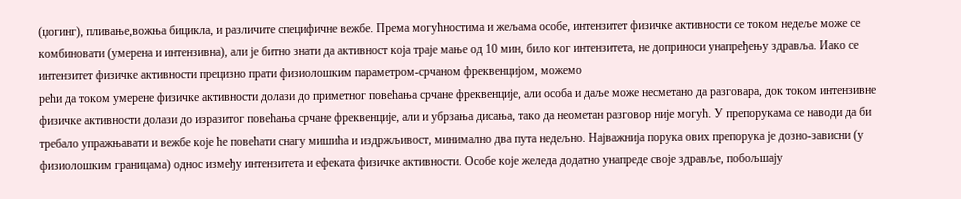(џогинг), пливање,вожња бицикла, и различите специфичне вежбе. Према могућностима и жељама особе, интензитет физичке активности се током недеље може се комбиновати (умерена и интензивна), али је битно знати да активност која траје мање од 10 мин, било ког интензитета, не доприноси унапређењу здравља. Иако се интензитет физичке активности прецизно прати физиолошким параметром-срчаном фреквенцијом, можемо
рећи да током умерене физичке активности долази до приметног повећања срчане фреквенције, али особа и даље може несметано да разговара, док током интензивне физичке активности долази до изразитог повећања срчане фреквенције, али и убрзања дисања, тако да неометан разговор није могућ. У препорукама се наводи да би требало упражњавати и вежбе које ће повећати снагу мишића и издржљивост, минимално два пута недељно. Најважнија порука ових препорука је дозно-зависни (у физиолошким границама) однос између интензитета и ефеката физичке активности. Особе које желеда додатно унапреде своје здравље, побољшају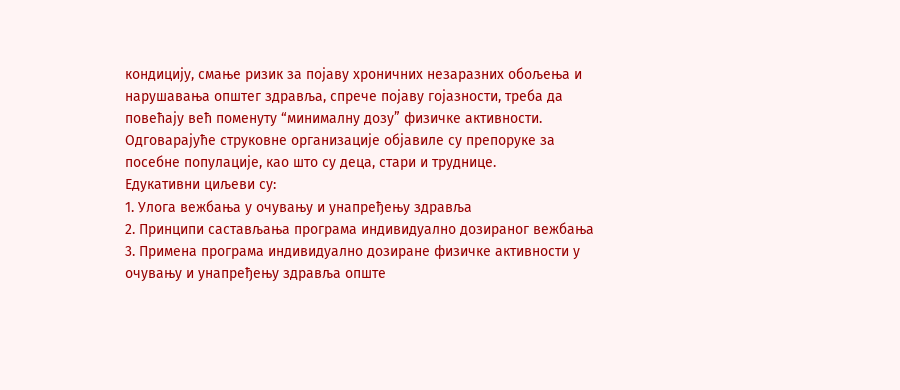кондицију, смање ризик за појаву хроничних незаразних обољења и нарушавања општег здравља, спрече појаву гојазности, треба да повећају већ поменуту “минималну дозу” физичке активности.
Одговарајуће струковне организације објавиле су препоруке за посебне популације, као што су деца, стари и труднице.
Едукативни циљеви су:
1. Улога вежбања у очувању и унапређењу здравља
2. Принципи састављања програма индивидуално дозираног вежбања
3. Примена програма индивидуално дозиране физичке активности у очувању и унапређењу здравља опште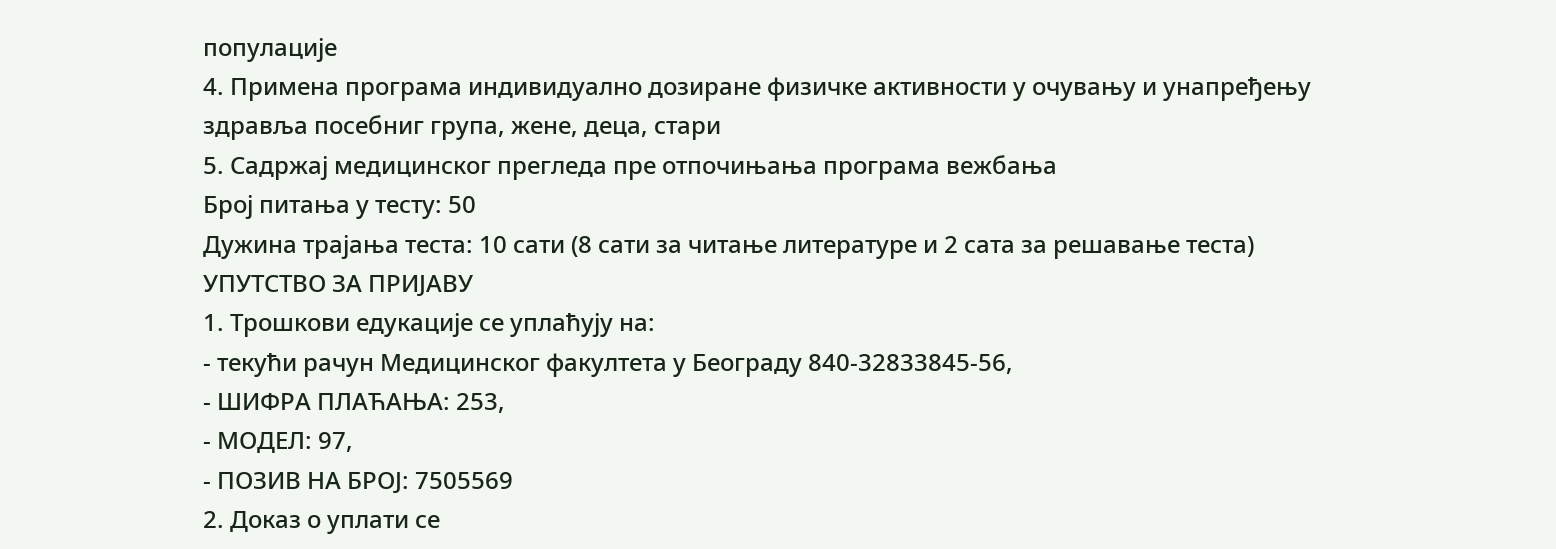популације
4. Примена програма индивидуално дозиране физичке активности у очувању и унапређењу здравља посебниг група, жене, деца, стари
5. Садржај медицинског прегледа пре отпочињања програма вежбања
Број питања у тесту: 50
Дужина трајања теста: 10 сати (8 сати за читање литературе и 2 сата за решавање теста)
УПУТСТВО ЗА ПРИЈАВУ
1. Трошкови едукације се уплаћују на:
- текући рачун Медицинског факултета у Београду 840-32833845-56,
- ШИФРА ПЛАЋАЊА: 253,
- МОДЕЛ: 97,
- ПОЗИВ НА БРОЈ: 7505569
2. Доказ о уплати се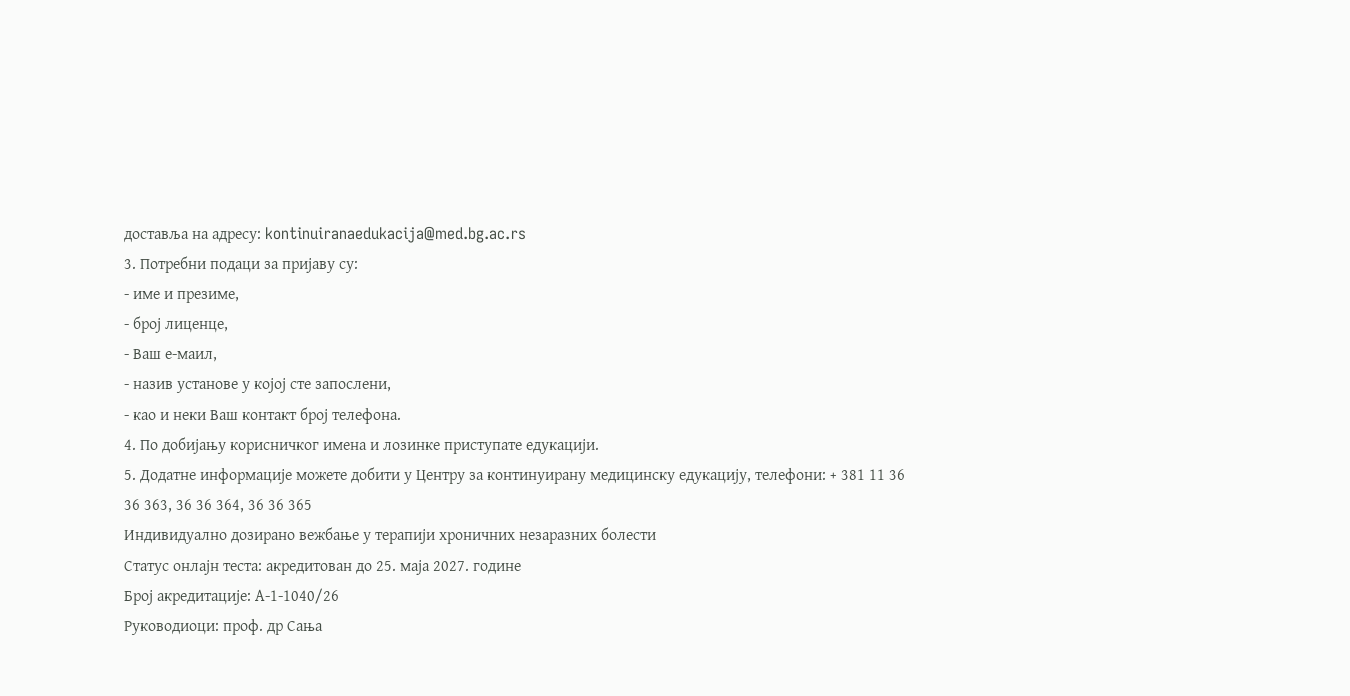доставља на адресу: kontinuiranaedukacija@med.bg.ac.rs
3. Потребни подаци за пријаву су:
- име и презиме,
- број лиценце,
- Ваш е-маил,
- назив установе у којој сте запослени,
- као и неки Ваш контакт број телефона.
4. По добијању корисничког имена и лозинке приступате едукацији.
5. Додатне информације можете добити у Центру за континуирану медицинску едукацију, телефони: + 381 11 36 36 363, 36 36 364, 36 36 365
Индивидуално дозирано вежбање у терапији хроничних незаразних болести
Статус онлајн теста: акредитован до 25. маја 2027. године
Број акредитације: А-1-1040/26
Руководиoци: проф. др Сања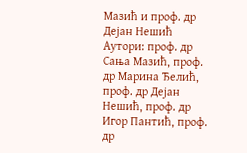Мазић и проф. др Дејан Нешић
Аутори: проф. др Сања Мазић, проф. др Марина Ђелић, проф. др Дејан Нешић, проф. др Игор Пантић, проф. др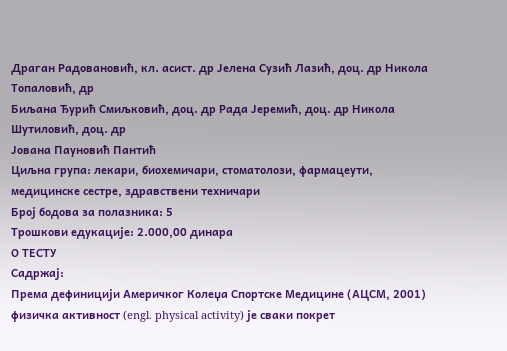Драган Радовановић, кл. асист. др Јелена Сузић Лазић, доц. др Никола Топаловић, др
Биљана Ђурић Смиљковић, доц. др Рада Јеремић, доц. др Никола Шутиловић, доц. др
Јована Пауновић Пантић
Циљна група: лекари, биохемичари, стоматолози, фармацеути, медицинске сестре, здравствени техничари
Број бодова за полазника: 5
Трошкови едукације: 2.000,00 динара
О ТЕСТУ
Садржај:
Према дефиницији Америчког Колеџа Спортске Медицине (АЦСМ, 2001) физичка активност (engl. physical activity) је сваки покрет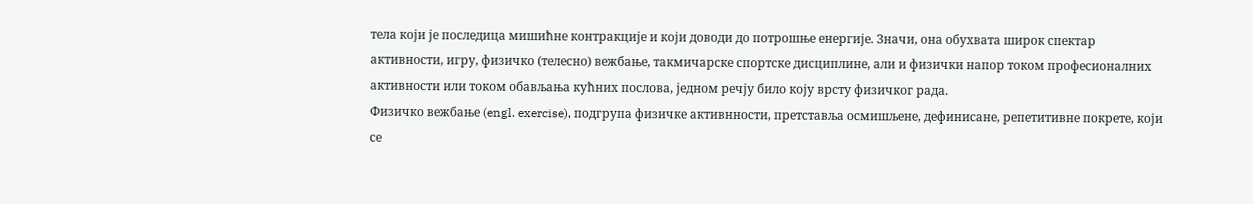тела који је последица мишићне контракције и који доводи до потрошње енергије. Значи, она обухвата широк спектар активности, игру, физичко (телесно) вежбање, такмичарске спортске дисциплине, али и физички напор током професионалних активности или током обављања кућних послова, једном речју било коју врсту физичког рада.
Физичко вежбање (engl. exercise), подгрупа физичке активнности, претставља осмишљене, дефинисане, репетитивне покрете, који се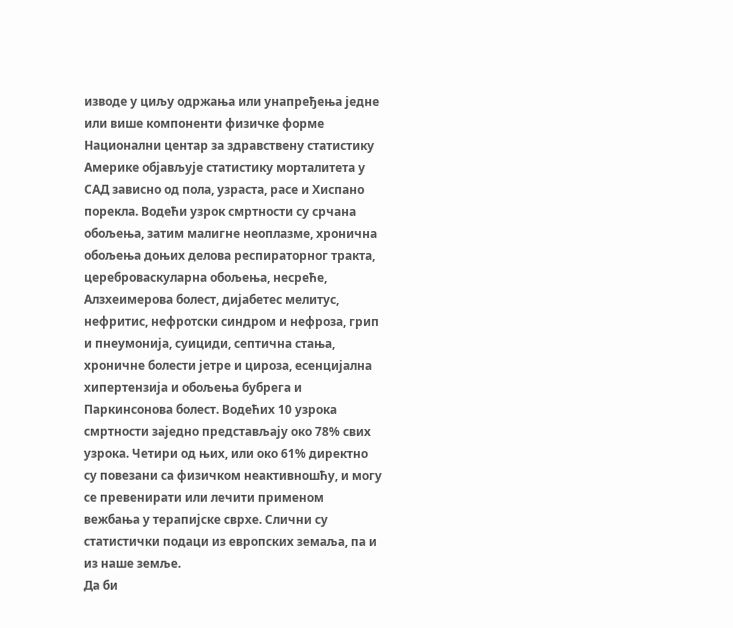изводе у циљу одржања или унапређења једне или више компоненти физичке форме Национални центар за здравствену статистику Америке објављује статистику морталитета у САД зависно од пола, узраста, расе и Хиспано порекла. Водећи узрок смртности су срчана обољења, затим малигне неоплазме, хронична обољења доњих делова респираторног тракта,
цереброваскуларна обољења, несреће, Алзхеимерова болест, дијабетес мелитус, нефритис, нефротски синдром и нефроза, грип и пнеумонија, суициди, септична стања, хроничне болести јетре и цироза, есенцијална хипертензија и обољења бубрега и Паркинсонова болест. Водећих 10 узрока смртности заједно представљају око 78% свих узрока. Четири од њих, или око 61% директно су повезани са физичком неактивношћу, и могу се превенирати или лечити применом вежбања у терапијске сврхе. Слични су статистички подаци из европских земаља, па и из наше земље.
Да би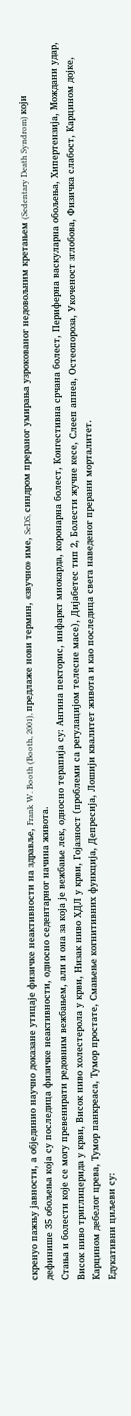скренуо пажњу јавности, а објединио научно доказане утицаје физичке неактивности на здравље, Frank W. Booth (Booth, 2001), предлаже нови термин, «звучно» име, SeDS, синдром прераног умирања узрокованог недовољним кретањем (Sedentary Death Syndrom) који дефинише 35 обољења која су последица физичке неактивности, односно седентарног начина живота.
Стања и болести које се могу превенирати редовним вежбањем, али и она за која је вежбање лек, односно терапија су: Ангина пекторис, инфаркт миокарда, коронарна болест, Конгестивна срчана болест, Периферна васкуларна обољења, Хипертензија, Мождани удар, Висок ниво триглицерида у крви, Висок ниво холестерола у крви, Низак ниво ХДЛ у крви, Гојазност (проблеми са регулацијом телесне масе), Дијабетес тип 2, Болести жучне кесе, Слееп апнеа, Остеопороза, Укоченост зглобова, Физичка слабост, Карцином дојке, Карцином дебелог црева, Тумор панкреаса, Тумор простате, Смањење когнитивних функција, Депресија, Лошији квалитет живота и као последица свега наведеног прерани морталитет.
Едукативни циљеви су: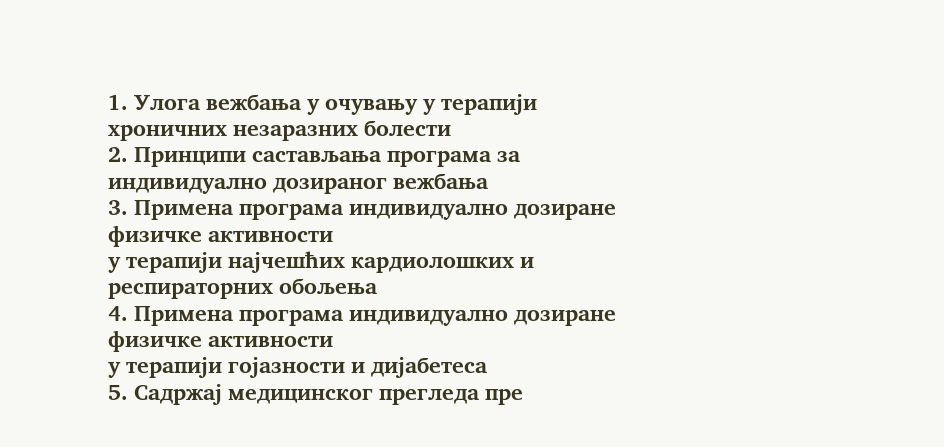1. Улога вежбања у очувању у терапији хроничних незаразних болести
2. Принципи састављања програма за индивидуално дозираног вежбања
3. Примена програма индивидуално дозиране физичке активности
у терапији најчешћих кардиолошких и респираторних обољења
4. Примена програма индивидуално дозиране физичке активности
у терапији гојазности и дијабетеса
5. Садржај медицинског прегледа пре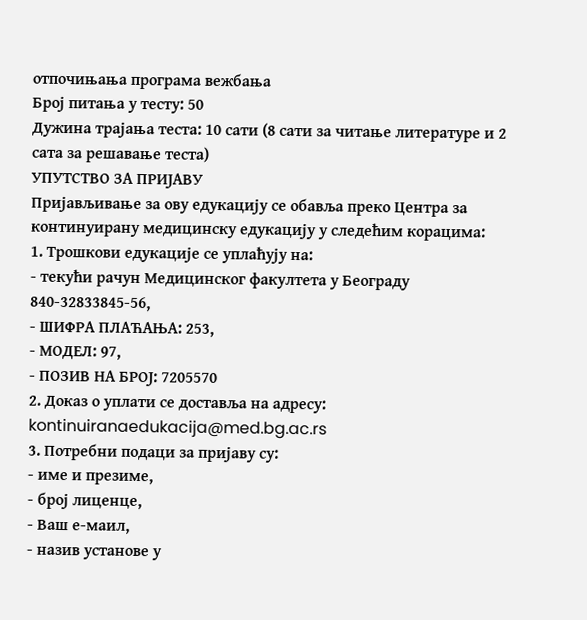отпочињања програма вежбања
Број питања у тесту: 50
Дужина трајања теста: 10 сати (8 сати за читање литературе и 2 сата за решавање теста)
УПУТСТВО ЗА ПРИЈАВУ
Пријављивање за ову едукацију се обавља преко Центра за континуирану медицинску едукацију у следећим корацима:
1. Трошкови едукације се уплаћују на:
- текући рачун Медицинског факултета у Београду 840-32833845-56,
- ШИФРА ПЛАЋАЊА: 253,
- МОДЕЛ: 97,
- ПОЗИВ НА БРОЈ: 7205570
2. Доказ о уплати се доставља на адресу: kontinuiranaedukacija@med.bg.ac.rs
3. Потребни подаци за пријаву су:
- име и презиме,
- број лиценце,
- Ваш е-маил,
- назив установе у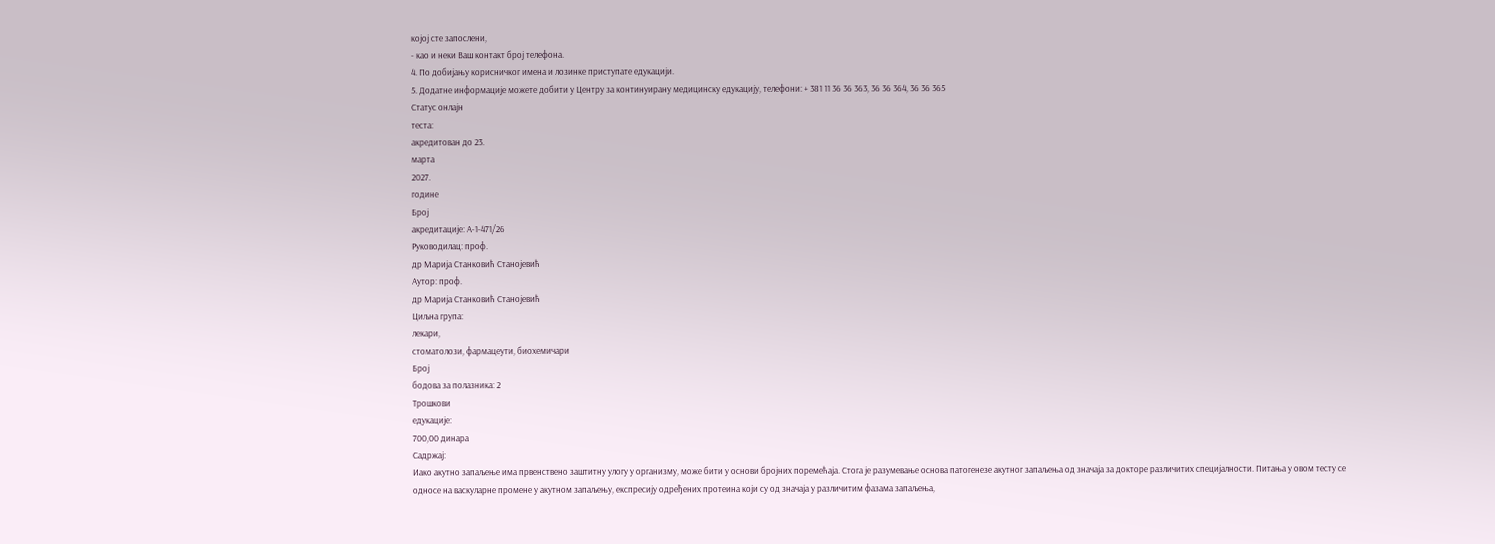којој сте запослени,
- као и неки Ваш контакт број телефона.
4. По добијању корисничког имена и лозинке приступате едукацији.
5. Додатне информације можете добити у Центру за континуирану медицинску едукацију, телефони: + 381 11 36 36 363, 36 36 364, 36 36 365
Статус онлајн
теста:
акредитован до 23.
марта
2027.
године
Број
акредитације: А-1-471/26
Руководилац: проф.
др Марија Станковић Станојевић
Аутор: проф.
др Марија Станковић Станојевић
Циљна група:
лекари,
стоматолози, фармацеути, биохемичари
Број
бодова за полазника: 2
Трошкови
едукације:
700,00 динара
Садржај:
Иако акутно запаљење има првенствено заштитну улогу у организму, може бити у основи бројних поремећаја. Стога је разумевање основа патогенезе акутног запаљења од значаја за докторе различитих специјалности. Питања у овом тесту се односе на васкуларне промене у акутном запаљењу, експресију одређених протеина који су од значаја у различитим фазама запаљења,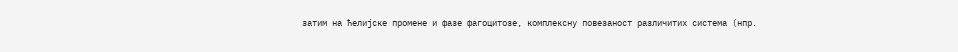затим на ћелијске промене и фазе фагоцитозе, комплексну повезаност различитих система (нпр.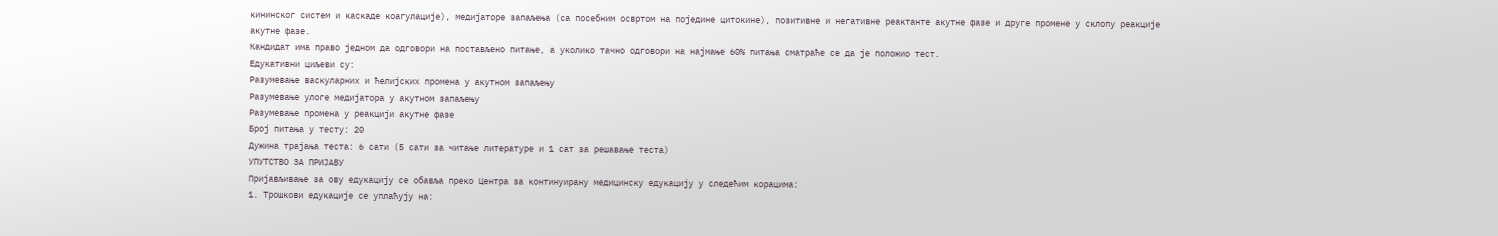кининског систем и каскаде коагулације), медијаторе запаљења (са посебним освртом на поједине цитокине), позитивне и негативне реактанте акутне фазе и друге промене у склопу реакције акутне фазе.
Кандидат има право једном да одговори на постављено питање, а уколико тачно одговори на најмање 60% питања сматраће се да је положио тест.
Едукативни циљеви су:
Разумевање васкуларних и ћелијских промена у акутном запаљењу
Разумевање улоге медијатора у акутном запаљењу
Разумевање промена у реакцији акутне фазе
Број питања у тесту: 20
Дужина трајања теста: 6 сати (5 сати за читање литературе и 1 сат за решавање теста)
УПУТСТВО ЗА ПРИЈАВУ
Пријављивање за ову едукацију се обавља преко Центра за континуирану медицинску едукацију у следећим корацима:
1. Трошкови едукације се уплаћују на: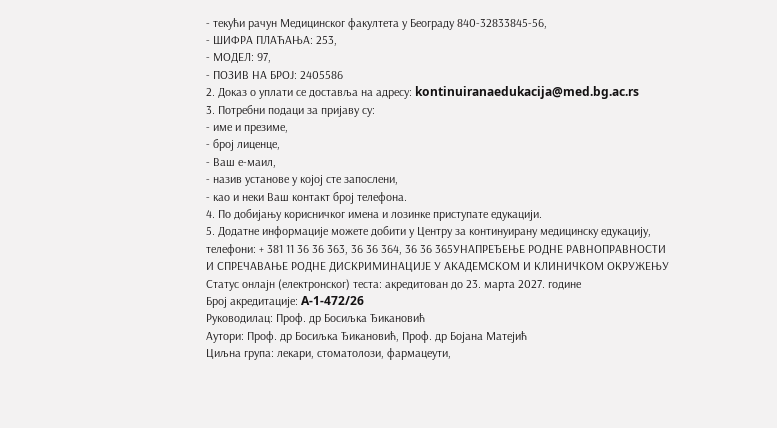- текући рачун Медицинског факултета у Београду 840-32833845-56,
- ШИФРА ПЛАЋАЊА: 253,
- МОДЕЛ: 97,
- ПОЗИВ НА БРОЈ: 2405586
2. Доказ о уплати се доставља на адресу: kontinuiranaedukacija@med.bg.ac.rs
3. Потребни подаци за пријаву су:
- име и презиме,
- број лиценце,
- Ваш е-маил,
- назив установе у којој сте запослени,
- као и неки Ваш контакт број телефона.
4. По добијању корисничког имена и лозинке приступате едукацији.
5. Додатне информације можете добити у Центру за континуирану медицинску едукацију, телефони: + 381 11 36 36 363, 36 36 364, 36 36 365УНАПРЕЂЕЊЕ РОДНЕ РАВНОПРАВНОСТИ И СПРЕЧАВАЊЕ РОДНЕ ДИСКРИМИНАЦИЈЕ У АКАДЕМСКОМ И КЛИНИЧКОМ ОКРУЖЕЊУ
Статус онлајн (електронског) теста: акредитован до 23. марта 2027. године
Број акредитације: A-1-472/26
Руководилац: Проф. др Босиљка Ђикановић
Аутори: Проф. др Босиљка Ђикановић, Проф. др Бојана Матејић
Циљна група: лекари, стоматолози, фармацеути,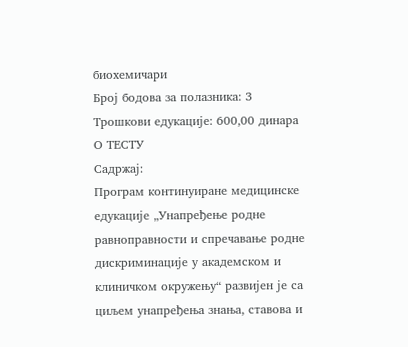биохемичари
Број бодова за полазника: 3
Трошкови едукације: 600,00 динара
О ТЕСТУ
Садржај:
Програм континуиране медицинске едукације „Унапређење родне равноправности и спречавање родне дискриминације у академском и клиничком окружењу“ развијен је са циљем унапређења знања, ставова и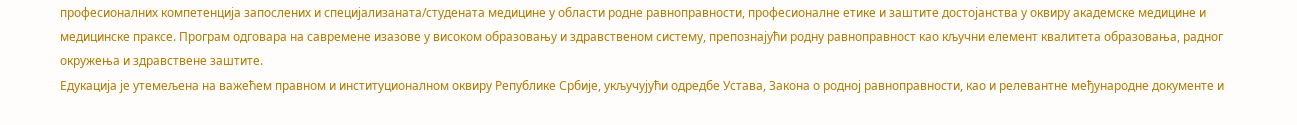професионалних компетенција запослених и специјализаната/студената медицине у области родне равноправности, професионалне етике и заштите достојанства у оквиру академске медицине и медицинске праксе. Програм одговара на савремене изазове у високом образовању и здравственом систему, препознајући родну равноправност као кључни елемент квалитета образовања, радног окружења и здравствене заштите.
Едукација је утемељена на важећем правном и институционалном оквиру Републике Србије, укључујући одредбе Устава, Закона о родној равноправности, као и релевантне међународне документе и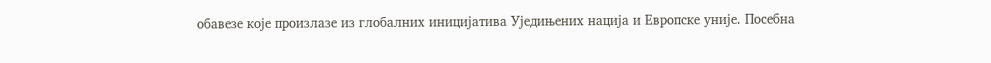обавезе које произлазе из глобалних иницијатива Уједињених нација и Европске уније. Посебна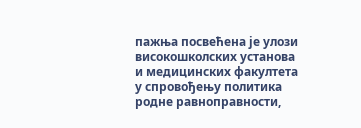пажња посвећена је улози високошколских установа и медицинских факултета у спровођењу политика родне равноправности,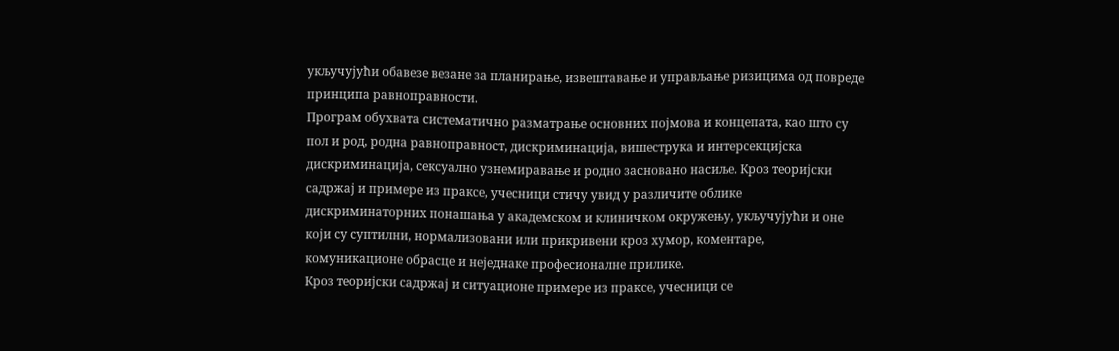укључујући обавезе везане за планирање, извештавање и управљање ризицима од повреде принципа равноправности.
Програм обухвата систематично разматрање основних појмова и концепата, као што су пол и род, родна равноправност, дискриминација, вишеструка и интерсекцијска дискриминација, сексуално узнемиравање и родно засновано насиље. Кроз теоријски садржај и примере из праксе, учесници стичу увид у различите облике дискриминаторних понашања у академском и клиничком окружењу, укључујући и оне који су суптилни, нормализовани или прикривени кроз хумор, коментаре, комуникационе обрасце и неједнаке професионалне прилике.
Кроз теоријски садржај и ситуационе примере из праксе, учесници се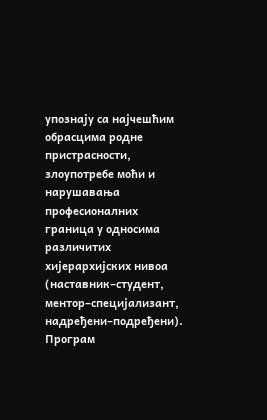упознају са најчешћим обрасцима родне пристрасности, злоупотребе моћи и нарушавања професионалних граница у односима различитих хијерархијских нивоа (наставник–студент, ментор–специјализант, надређени–подређени). Програм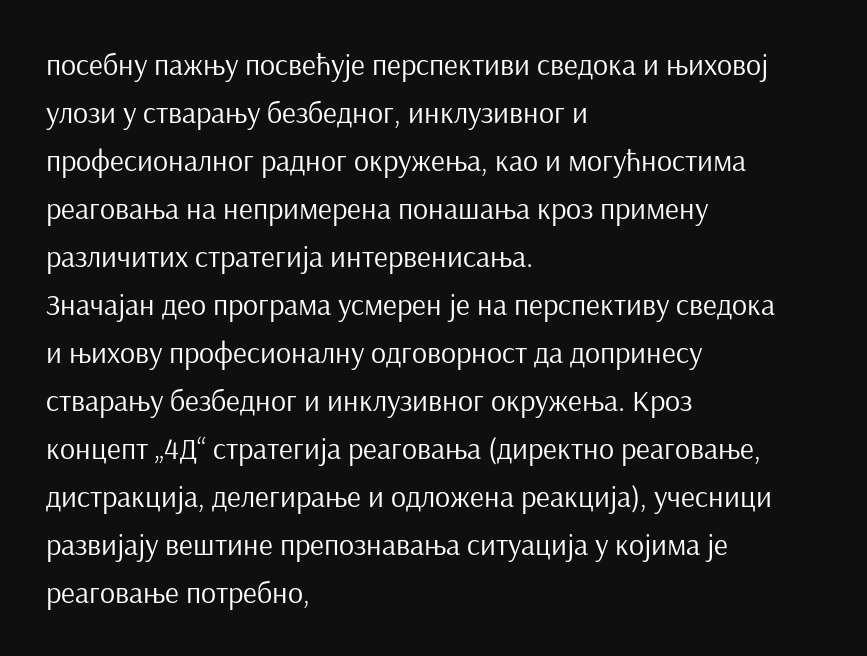посебну пажњу посвећује перспективи сведока и њиховој улози у стварању безбедног, инклузивног и професионалног радног окружења, као и могућностима реаговања на непримерена понашања кроз примену различитих стратегија интервенисања.
Значајан део програма усмерен је на перспективу сведока и њихову професионалну одговорност да допринесу стварању безбедног и инклузивног окружења. Кроз концепт „4Д“ стратегија реаговања (директно реаговање, дистракција, делегирање и одложена реакција), учесници развијају вештине препознавања ситуација у којима је реаговање потребно,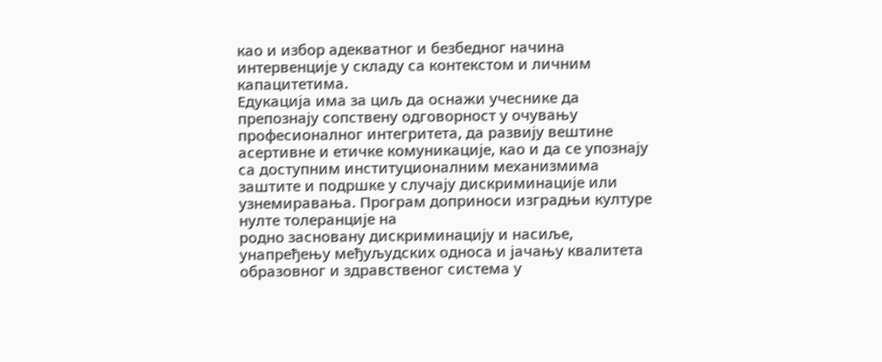као и избор адекватног и безбедног начина интервенције у складу са контекстом и личним капацитетима.
Едукација има за циљ да оснажи учеснике да препознају сопствену одговорност у очувању професионалног интегритета, да развију вештине асертивне и етичке комуникације, као и да се упознају са доступним институционалним механизмима заштите и подршке у случају дискриминације или узнемиравања. Програм доприноси изградњи културе нулте толеранције на
родно засновану дискриминацију и насиље, унапређењу међуљудских односа и јачању квалитета образовног и здравственог система у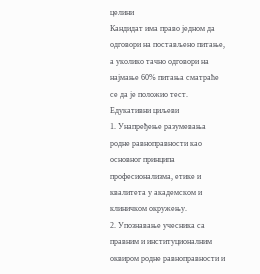целини
Кандидат има право једном да одговори на постављено питање, а уколико тачно одговори на најмање 60% питања сматраће се да је положио тест.
Едукативни циљеви
1. Унапређење разумевања родне равноправности као основног принципа професионализма, етике и квалитета у академском и клиничком окружењу.
2. Упознавање учесника са правним и институционалним оквиром родне равноправности и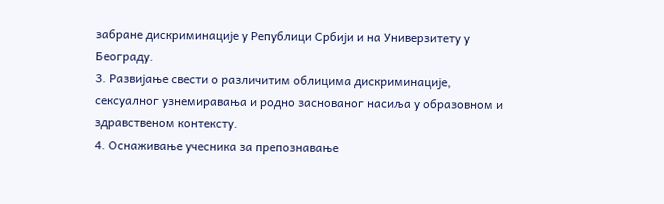забране дискриминације у Републици Србији и на Универзитету у Београду.
3. Развијање свести о различитим облицима дискриминације, сексуалног узнемиравања и родно заснованог насиља у образовном и здравственом контексту.
4. Оснаживање учесника за препознавање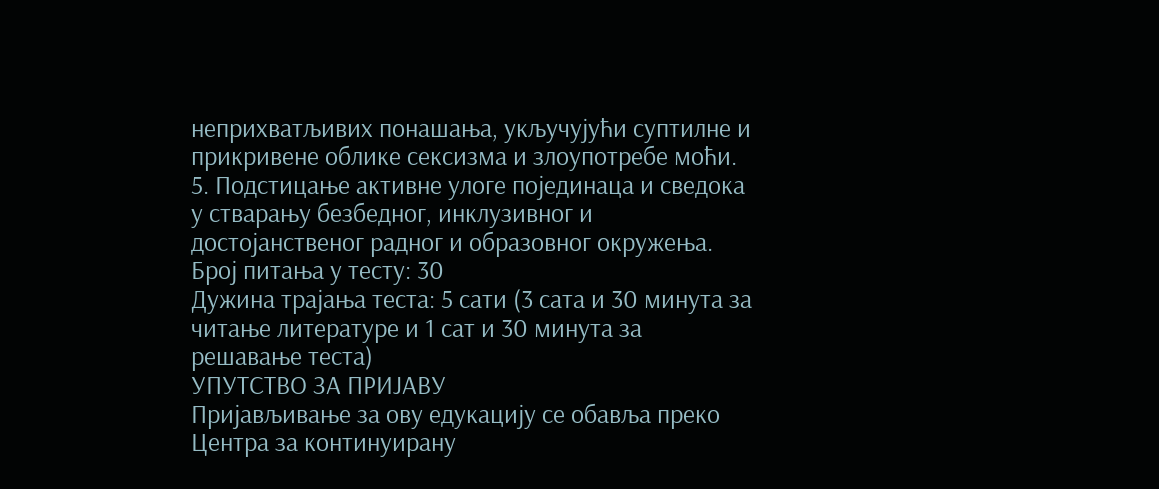неприхватљивих понашања, укључујући суптилне и прикривене облике сексизма и злоупотребе моћи.
5. Подстицање активне улоге појединаца и сведока у стварању безбедног, инклузивног и достојанственог радног и образовног окружења.
Број питања у тесту: 30
Дужина трајања теста: 5 сати (3 сата и 30 минута за читање литературе и 1 сат и 30 минута за решавање теста)
УПУТСТВО ЗА ПРИЈАВУ
Пријављивање за ову едукацију се обавља преко Центра за континуирану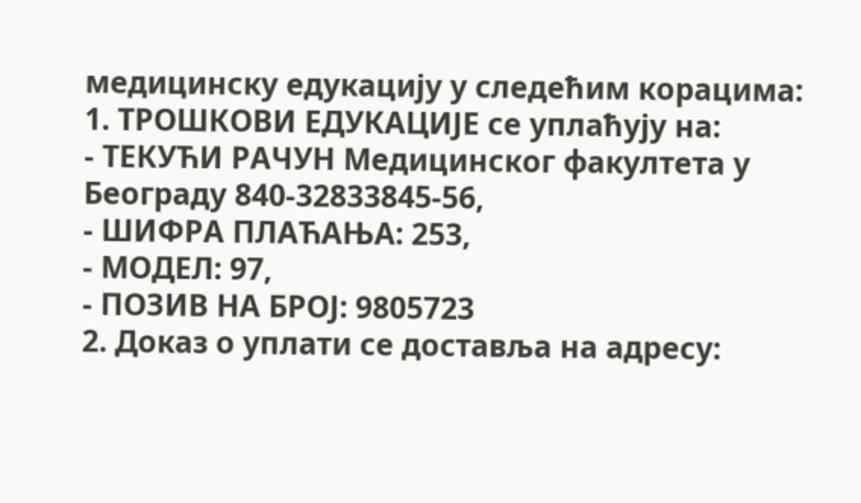медицинску едукацију у следећим корацима:
1. ТРОШКОВИ ЕДУКАЦИЈЕ се уплаћују на:
- ТЕКУЋИ РАЧУН Медицинског факултета у Београду 840-32833845-56,
- ШИФРА ПЛАЋАЊА: 253,
- МОДЕЛ: 97,
- ПОЗИВ НА БРОЈ: 9805723
2. Доказ о уплати се доставља на адресу: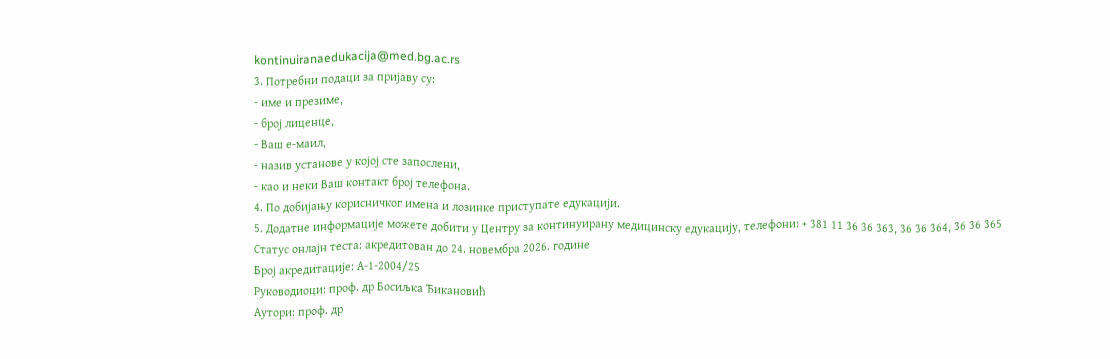kontinuiranaedukacija@med.bg.ac.rs
3. Потребни подаци за пријаву су:
- име и презиме,
- број лиценце,
- Ваш е-маил,
- назив установе у којој сте запослени,
- као и неки Ваш контакт број телефона.
4. По добијању корисничког имена и лозинке приступате едукацији.
5. Додатне информације можете добити у Центру за континуирану медицинску едукацију, телефони: + 381 11 36 36 363, 36 36 364, 36 36 365
Статус онлајн теста: акредитован до 24. новембра 2026. године
Број акредитације: А-1-2004/25
Руководиoци: проф. др Босиљка Ђикановић
Аутори: проф. др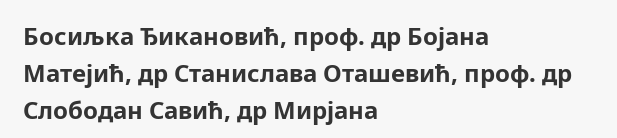Босиљка Ђикановић, проф. др Бојана Матејић, др Станислава Оташевић, проф. др Слободан Савић, др Мирјана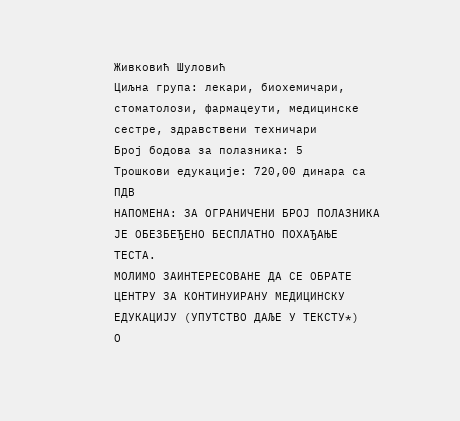Живковић Шуловић
Циљна група: лекари, биохемичари, стоматолози, фармацеути, медицинске сестре, здравствени техничари
Број бодова за полазника: 5
Трошкови едукације: 720,00 динара са ПДВ
НАПОМЕНА: ЗА ОГРАНИЧЕНИ БРОЈ ПОЛАЗНИКА ЈЕ ОБЕЗБЕЂЕНО БЕСПЛАТНО ПОХАЂАЊЕ ТЕСТА.
МОЛИМО ЗАИНТЕРЕСОВАНЕ ДА СЕ ОБРАТЕ ЦЕНТРУ ЗА КОНТИНУИРАНУ МЕДИЦИНСКУ ЕДУКАЦИЈУ (УПУТСТВО ДАЉЕ У ТЕКСТУ*)
О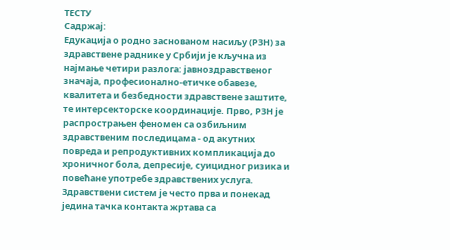ТЕСТУ
Садржај:
Едукација о родно заснованом насиљу (РЗН) за здравствене раднике у Србији је кључна из најмање четири разлога: јавноздравственог значаја, професионално-етичке обавезе, квалитета и безбедности здравствене заштите, те интерсекторске координације. Прво, РЗН је распрострањен феномен са озбиљним здравственим последицама - од акутних повреда и репродуктивних компликација до хроничног бола, депресије, суицидног ризика и повећане употребе здравствених услуга. Здравствени систем је често прва и понекад једина тачка контакта жртава са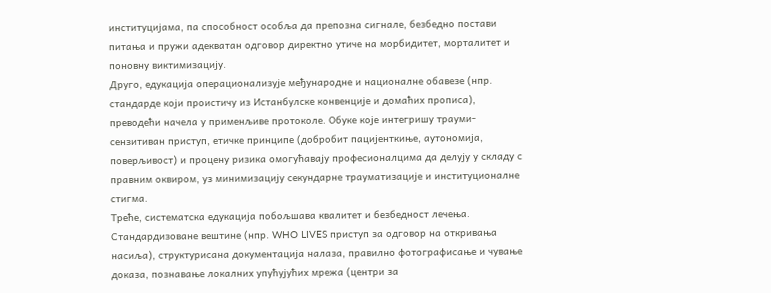институцијама, па способност особља да препозна сигнале, безбедно постави питања и пружи адекватан одговор директно утиче на морбидитет, морталитет и поновну виктимизацију.
Друго, едукација операционализује међународне и националне обавезе (нпр. стандарде који проистичу из Истанбулске конвенције и домаћих прописа), преводећи начела у применљиве протоколе. Обуке које интегришу трауми-сензитиван приступ, етичке принципе (добробит пацијенткиње, аутономија, поверљивост) и процену ризика омогућавају професионалцима да делују у складу с правним оквиром, уз минимизацију секундарне трауматизације и институционалне стигма.
Треће, систематска едукација побољшава квалитет и безбедност лечења. Стандардизоване вештине (нпр. WHO LIVES приступ за одговор на откривања насиља), структурисана документација налаза, правилно фотографисање и чување доказа, познавање локалних упућујућих мрежа (центри за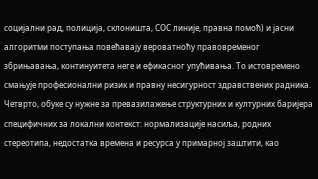социјални рад, полиција, склоништа, СОС линије, правна помоћ) и јасни алгоритми поступања повећавају вероватноћу правовременог збрињавања, континуитета неге и ефикасног упућивања. То истовремено смањује професионални ризик и правну несигурност здравствених радника.
Четврто, обуке су нужне за превазилажење структурних и културних баријера специфичних за локални контекст: нормализације насиља, родних стереотипа, недостатка времена и ресурса у примарној заштити, као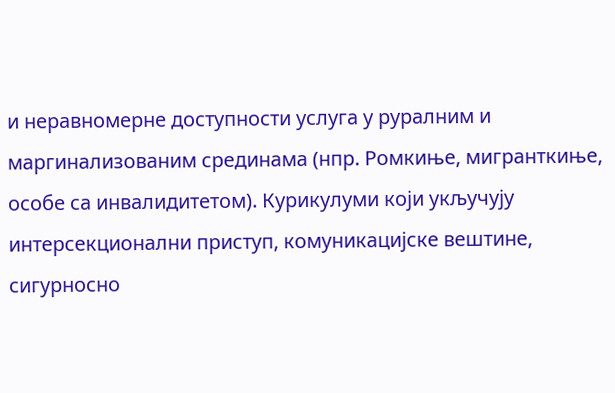и неравномерне доступности услуга у руралним и маргинализованим срединама (нпр. Ромкиње, мигранткиње, особе са инвалидитетом). Курикулуми који укључују интерсекционални приступ, комуникацијске вештине, сигурносно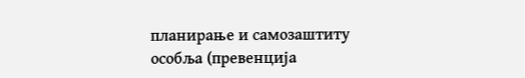планирање и самозаштиту особља (превенција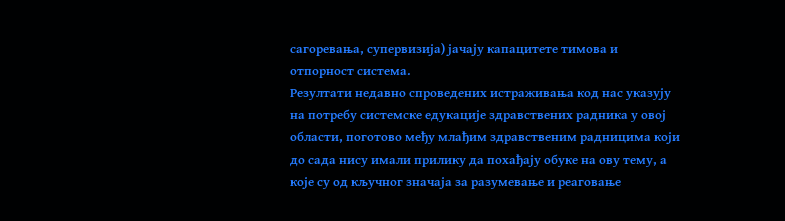сагоревања, супервизија) јачају капацитете тимова и отпорност система.
Резултати недавно спроведених истраживања код нас указују на потребу системске едукације здравствених радника у овој области, поготово међу млађим здравственим радницима који до сада нису имали прилику да похађају обуке на ову тему, а које су од кључног значаја за разумевање и реаговање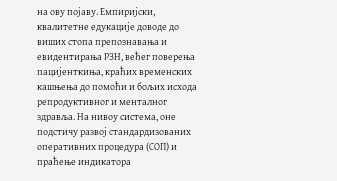на ову појаву. Емпиријски, квалитетне едукације доводе до виших стопа препознавања и евидентирања РЗН, већег поверења пацијенткиња, краћих временских кашњења до помоћи и бољих исхода репродуктивног и менталног здравља. На нивоу система, оне подстичу развој стандардизованих оперативних процедура (СОП) и праћење индикатора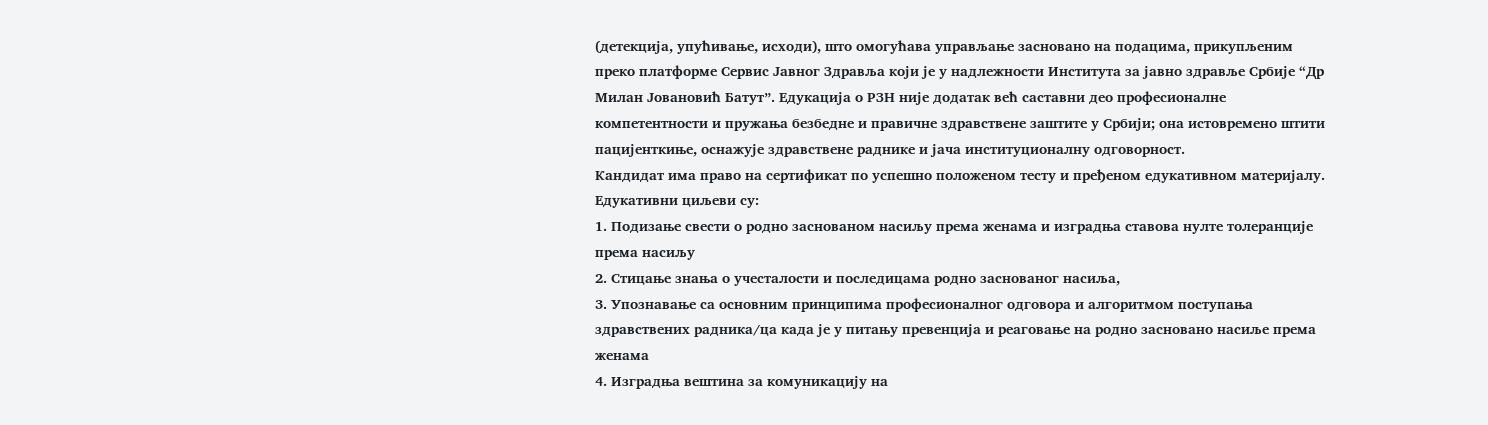(детекција, упућивање, исходи), што омогућава управљање засновано на подацима, прикупљеним преко платформе Сервис Јавног Здравља који је у надлежности Института за јавно здравље Србије “Др Милан Јовановић Батут”. Едукација о РЗН није додатак већ саставни део професионалне компетентности и пружања безбедне и правичне здравствене заштите у Србији; она истовремено штити пацијенткиње, оснажује здравствене раднике и јача институционалну одговорност.
Кандидат има право на сертификат по успешно положеном тесту и пређеном едукативном материјалу.
Едукативни циљеви су:
1. Подизање свести о родно заснованом насиљу према женама и изградња ставова нулте толеранције према насиљу
2. Стицање знања о учесталости и последицама родно заснованог насиља,
3. Упознавање са основним принципима професионалног одговора и алгоритмом поступања здравствених радника/ца када је у питању превенција и реаговање на родно засновано насиље према женама
4. Изградња вештина за комуникацију на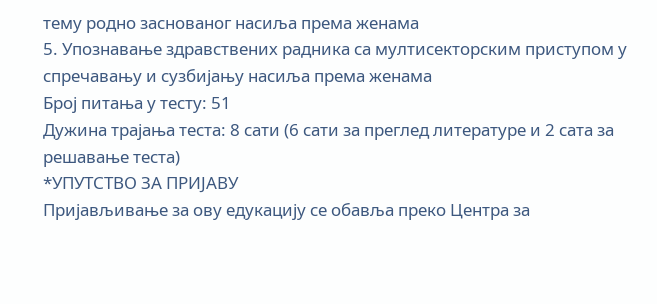тему родно заснованог насиља према женама
5. Упознавање здравствених радника са мултисекторским приступом у спречавању и сузбијању насиља према женама
Број питања у тесту: 51
Дужина трајања теста: 8 сати (6 сати за преглед литературе и 2 сата за решавање теста)
*УПУТСТВО ЗА ПРИЈАВУ
Пријављивање за ову едукацију се обавља преко Центра за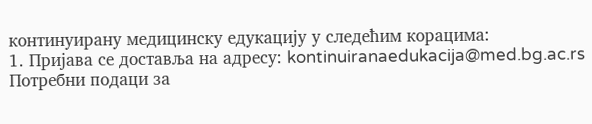континуирану медицинску едукацију у следећим корацима:
1. Пријава се доставља на адресу: kontinuiranaedukacija@med.bg.ac.rs
Потребни подаци за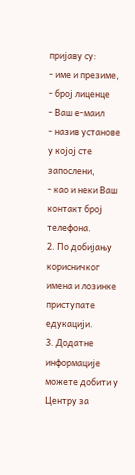пријаву су:
- име и презиме,
- број лиценце
- Ваш е-маил
- назив установе у којој сте запослени,
- као и неки Ваш контакт број телефона.
2. По добијању корисничког имена и лозинке приступате едукацији.
3. Додатне информације можете добити у Центру за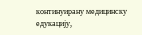континуирану медицинску едукацију,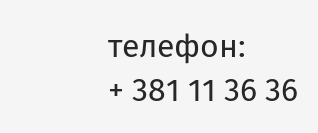телефон:
+ 381 11 36 36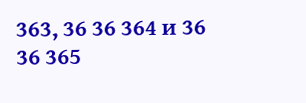363, 36 36 364 и 36 36 365